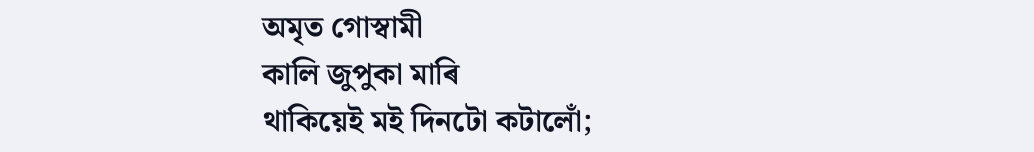অমৃত গোস্বামী
কালি জুপুকা মাৰি
থাকিয়েই মই দিনটো কটালোঁ;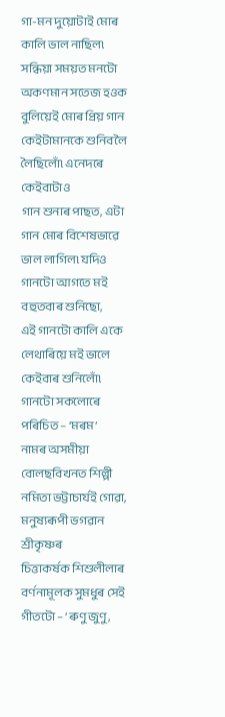গা-মন দুয়োটাই মোৰ কালি ভাল নাছিল৷ সন্ধিয়া সময়ত মনটো
অকণমান সতেজ হওক বুলিয়েই মোৰ প্ৰিয় গান কেইটামানকে শুনিবলৈ লৈছিলোঁ৷ এনেদৰে কেইবাটাও
গান শুনাৰ পাছত, এটা গান মোৰ বিশেষভাৱে ভাল লাগিল৷ যদিও গানটো আগতে মই বহুতবাৰ শুনিছো,
এই গানটো কালি একে লেথাৰিয়ে মই ভালে কেইবাৰ শুনিলোঁ৷ গানটো সকলোৰে পৰিচিত – ‘মৰম’
নামৰ অসমীয়া বোলছবিখনত শিল্পী নমিতা ভট্টাচাৰ্যই গোৱা, মনুষ্যৰূপী ভগৱান শ্ৰীকৃষ্ণৰ
চিত্তাকৰ্ষক শিশুলীলাৰ বৰ্ণনামূলক সুমধুৰ সেই গীতটো – ‘ৰুণু জুণু,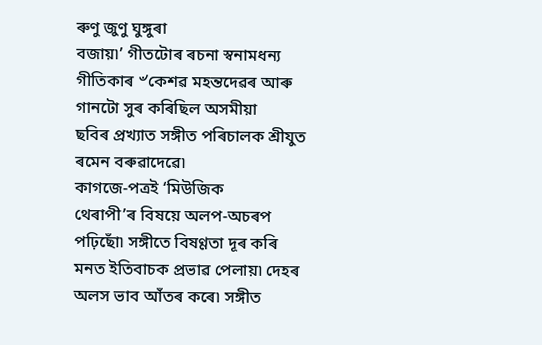ৰুণু জুণু ঘুঙ্গুৰা
বজায়৷’ গীতটোৰ ৰচনা স্বনামধন্য গীতিকাৰ ৺কেশৱ মহন্তদেৱৰ আৰু গানটো সুৰ কৰিছিল অসমীয়া
ছবিৰ প্ৰখ্যাত সঙ্গীত পৰিচালক শ্ৰীযুত ৰমেন বৰুৱাদেৱে৷
কাগজে-পত্ৰই ‘মিউজিক
থেৰাপী’ৰ বিষয়ে অলপ-অচৰপ পঢ়িছোঁ৷ সঙ্গীতে বিষণ্ণতা দূৰ কৰি মনত ইতিবাচক প্ৰভাৱ পেলায়৷ দেহৰ অলস ভাব আঁতৰ কৰে৷ সঙ্গীত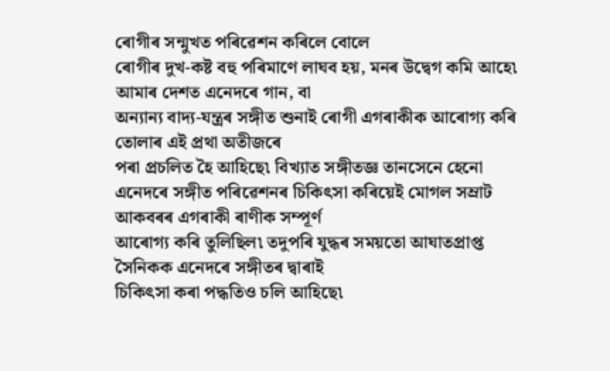ৰোগীৰ সন্মুখত পৰিৱেশন কৰিলে বোলে
ৰোগীৰ দুখ-কষ্ট বহু পৰিমাণে লাঘব হয়, মনৰ উদ্বেগ কমি আহে৷ আমাৰ দেশত এনেদৰে গান, বা
অন্যান্য বাদ্য-যন্ত্ৰৰ সঙ্গীত শুনাই ৰোগী এগৰাকীক আৰোগ্য কৰি তোলাৰ এই প্ৰথা অতীজৰে
পৰা প্ৰচলিত হৈ আহিছে৷ বিখ্যাত সঙ্গীতজ্ঞ তানসেনে হেনো এনেদৰে সঙ্গীত পৰিৱেশনৰ চিকিৎসা কৰিয়েই মোগল সম্ৰাট আকবৰৰ এগৰাকী ৰাণীক সম্পূৰ্ণ
আৰোগ্য কৰি তুলিছিল৷ তদুপৰি যুদ্ধৰ সময়তো আঘাতপ্ৰাপ্ত সৈনিকক এনেদৰে সঙ্গীতৰ দ্বাৰাই
চিকিৎসা কৰা পদ্ধতিও চলি আহিছে৷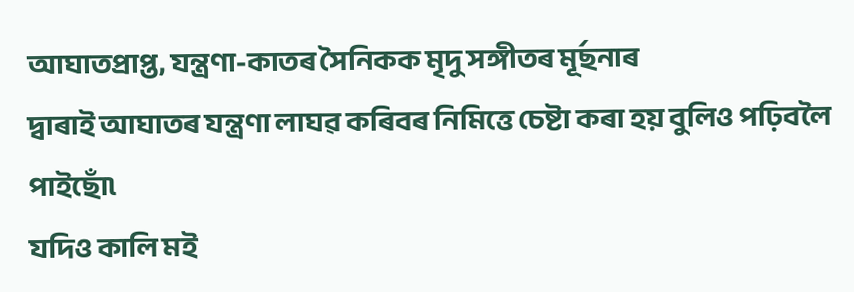আঘাতপ্ৰাপ্ত, যন্ত্ৰণা-কাতৰ সৈনিকক মৃদু সঙ্গীতৰ মূৰ্ছনাৰ
দ্বাৰাই আঘাতৰ যন্ত্ৰণা লাঘৱ কৰিবৰ নিমিত্তে চেষ্টা কৰা হয় বুলিও পঢ়িবলৈ পাইছোঁ৷
যদিও কালি মই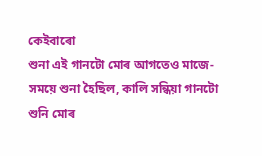কেইবাৰো
শুনা এই গানটো মোৰ আগতেও মাজে-সময়ে শুনা হৈছিল, কালি সন্ধিয়া গানটো শুনি মোৰ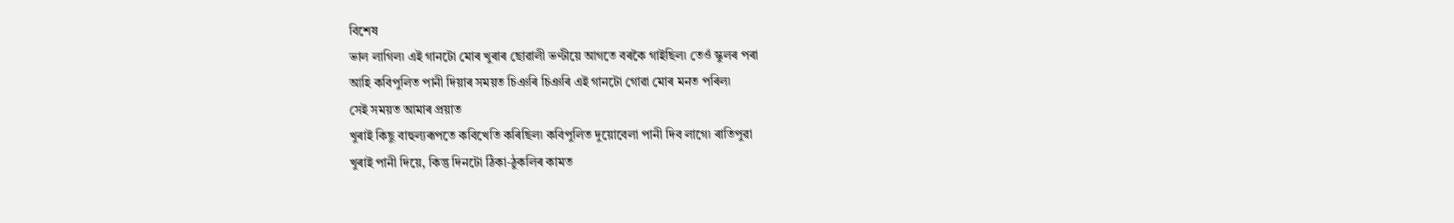বিশেষ
ভাল লাগিল৷ এই গানটো মোৰ খুৰাৰ ছোৱালী ভণ্টীয়ে আগতে বৰকৈ গাইছিল৷ তেওঁ স্কুলৰ পৰা
আহি কবিপুলিত পানী দিয়াৰ সময়ত চিঞৰি চিঞৰি এই গানটো গোৱা মোৰ মনত পৰিল৷
সেই সময়ত আমাৰ প্ৰয়াত
খুৰাই কিছু বাহুল্যৰূপতে কবিখেতি কৰিছিল৷ কবিপুলিত দুয়োবেলা পানী দিব লাগে৷ ৰাতিপুৱা
খুৰাই পানী দিয়ে, কিন্তু দিনটো ঠিকা-ঠুকলিৰ কামত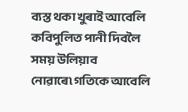ব্যস্ত থকা খুৰাই আবেলি কবিপুলিত পানী দিবলৈ সময় উলিয়াব
নোৱাৰে৷ গতিকে আবেলি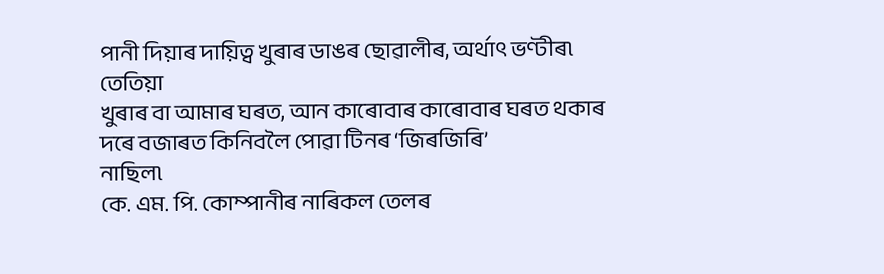পানী দিয়াৰ দায়িত্ব খুৰাৰ ডাঙৰ ছোৱালীৰ, অৰ্থাৎ ভণ্টীৰ৷ তেতিয়া
খুৰাৰ বা আমাৰ ঘৰত, আন কাৰোবাৰ কাৰোবাৰ ঘৰত থকাৰ দৰে বজাৰত কিনিবলৈ পোৱা টিনৰ ‘জিৰজিৰি’
নাছিল৷
কে. এম. পি. কোম্পানীৰ নাৰিকল তেলৰ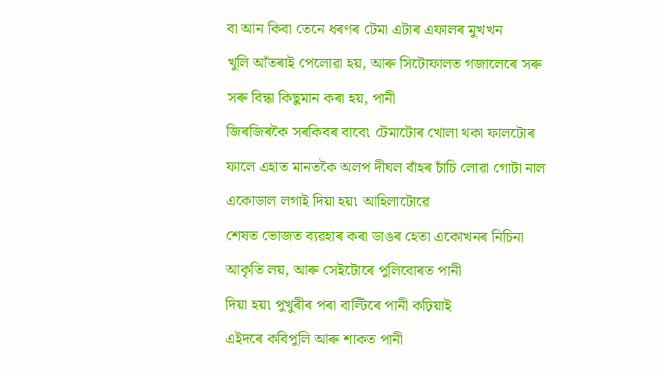বা আন কিবা তেনে ধৰণৰ টেমা এটাৰ এফালৰ মুখখন
খুলি আঁতৰাই পেলোৱা হয়, আৰু সিটোফালত গজালেৰে সৰু সৰু বিন্ধা কিছুমান কৰা হয়, পানী
জিৰজিৰকৈ সৰকিবৰ বাবে৷ টেমাটোৰ খোলা থকা ফালটোৰ
ফালে এহাত মানতকৈ অলপ দীঘল বাঁহৰ চাঁচি লোৱা গোটা নাল একোডাল লগাই দিয়া হয়৷ আহিলাটোৱে
শেষত ভোজত ব্যৱহাৰ কৰা ডাঙৰ হেতা একোখনৰ নিচিনা আকৃতি লয়, আৰু সেইটোৰে পুলিবোৰত পানী
দিয়া হয়৷ পুখুৰীৰ পৰা বাল্টিৰে পানী কঢ়িয়াই
এইদৰে কবিপুলি আৰু শাকত পানী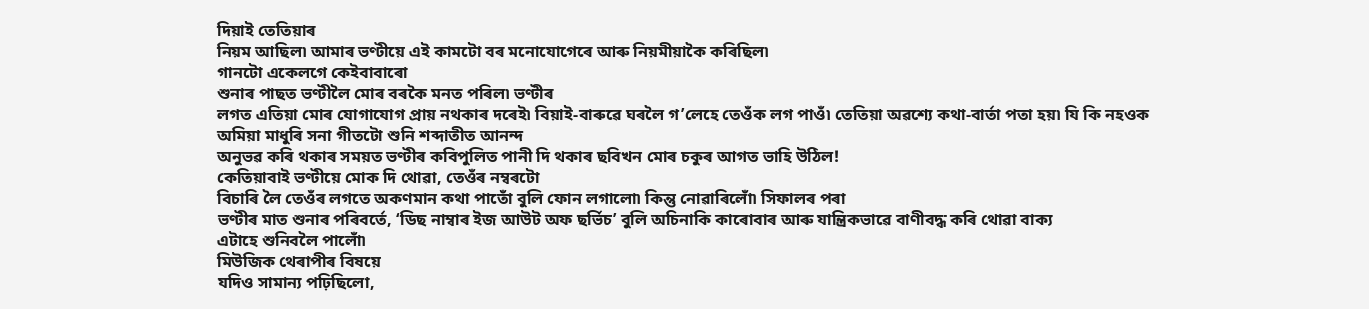দিয়াই তেতিয়াৰ
নিয়ম আছিল৷ আমাৰ ভণ্টীয়ে এই কামটো বৰ মনোযোগেৰে আৰু নিয়মীয়াকৈ কৰিছিল৷
গানটো একেলগে কেইবাবাৰো
শুনাৰ পাছত ভণ্টীলৈ মোৰ বৰকৈ মনত পৰিল৷ ভণ্টীৰ
লগত এতিয়া মোৰ যোগাযোগ প্ৰায় নথকাৰ দৰেই৷ বিয়াই-বাৰুৱে ঘৰলৈ গ’লেহে তেওঁক লগ পাওঁ৷ তেতিয়া অৱশ্যে কথা-বাৰ্তা পতা হয়৷ যি কি নহওক
অমিয়া মাধুৰি সনা গীতটো শুনি শব্দাতীত আনন্দ
অনুভৱ কৰি থকাৰ সময়ত ভণ্টীৰ কবিপুলিত পানী দি থকাৰ ছবিখন মোৰ চকুৰ আগত ভাহি উঠিল!
কেতিয়াবাই ভণ্টীয়ে মোক দি থোৱা, তেওঁৰ নম্বৰটো
বিচাৰি লৈ তেওঁৰ লগতে অকণমান কথা পাতোঁ বুলি ফোন লগালো৷ কিন্তু নোৱাৰিলোঁ৷ সিফালৰ পৰা
ভণ্টীৰ মাত শুনাৰ পৰিবৰ্তে, ‘ডিছ নাম্বাৰ ইজ আউট অফ ছৰ্ভিচ’ বুলি অচিনাকি কাৰোবাৰ আৰু যান্ত্ৰিকভাৱে বাণীবদ্ধ কৰি থোৱা বাক্য
এটাহে শুনিবলৈ পালোঁ৷
মিউজিক থেৰাপীৰ বিষয়ে
যদিও সামান্য পঢ়িছিলো,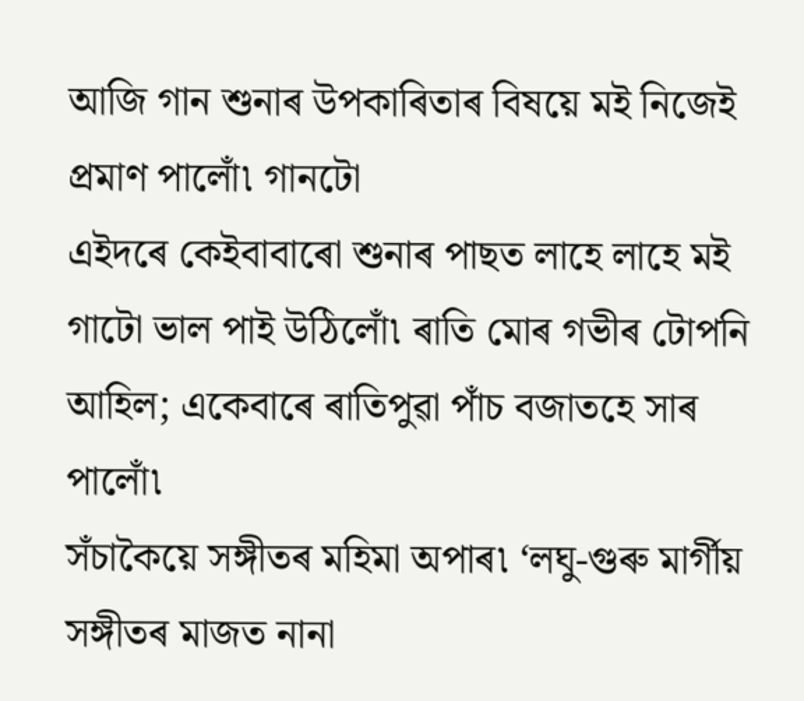আজি গান শুনাৰ উপকাৰিতাৰ বিষয়ে মই নিজেই প্ৰমাণ পালোঁ৷ গানটো
এইদৰে কেইবাবাৰো শুনাৰ পাছত লাহে লাহে মই গাটো ভাল পাই উঠিলোঁ৷ ৰাতি মোৰ গভীৰ টোপনি
আহিল; একেবাৰে ৰাতিপুৱা পাঁচ বজাতহে সাৰ পালোঁ৷
সঁচাকৈয়ে সঙ্গীতৰ মহিমা অপাৰ৷ ‘লঘু-গুৰু মাৰ্গীয় সঙ্গীতৰ মাজত নানা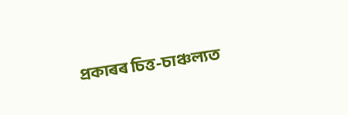প্ৰকাৰৰ চিত্ত-চাঞ্চল্যত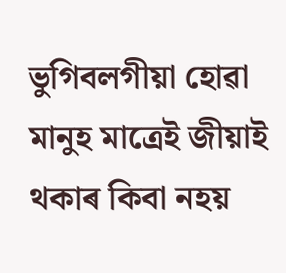ভুগিবলগীয়া হোৱা মানুহ মাত্ৰেই জীয়াই থকাৰ কিবা নহয়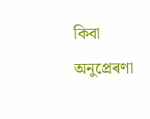কিবা
অনুপ্ৰেৰণা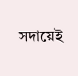সদায়েই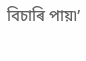বিচাৰি পায়৷’